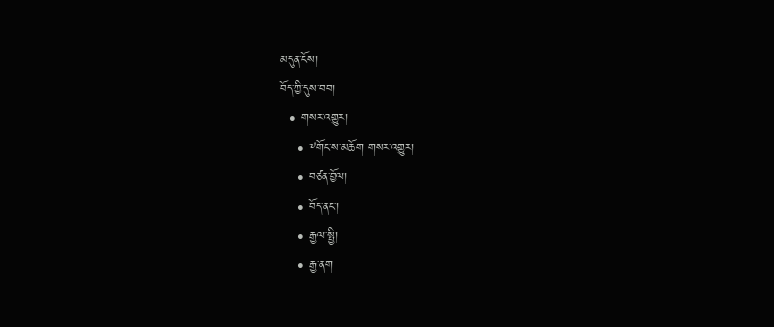མདུན་ངོས།
བོད་ཀྱི་དུས་བབ།
  • གསར་འགྱུར།
    • ༸གོང་ས་མཆོག གསར་འགྱུར།
    • བཙན་བྱོལ།
    • བོད་ནང་།
    • རྒྱལ་སྤྱི།
    • རྒྱ་ནག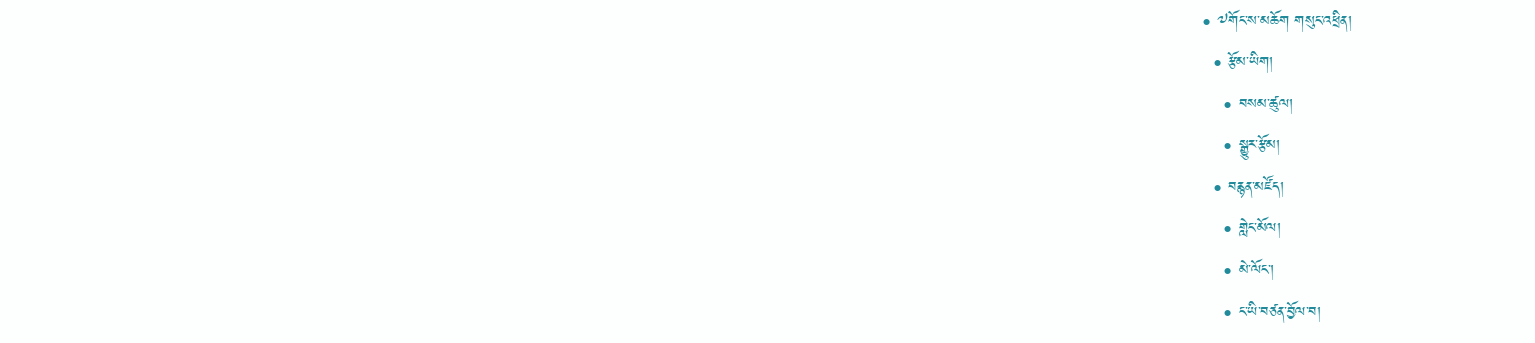• ༧གོང་ས་མཆོག གསུང་འཕྲིན།
  • རྩོམ་ཡིག།
    • བསམ་ཚུལ།
    • སྒྱུར་རྩོམ།
  • བརྙན་མཛོད།
    • གླེང་མོལ།
    • མེ་ལོང་།
    • ང་ཡི་བཙན་བྱོལ་བ།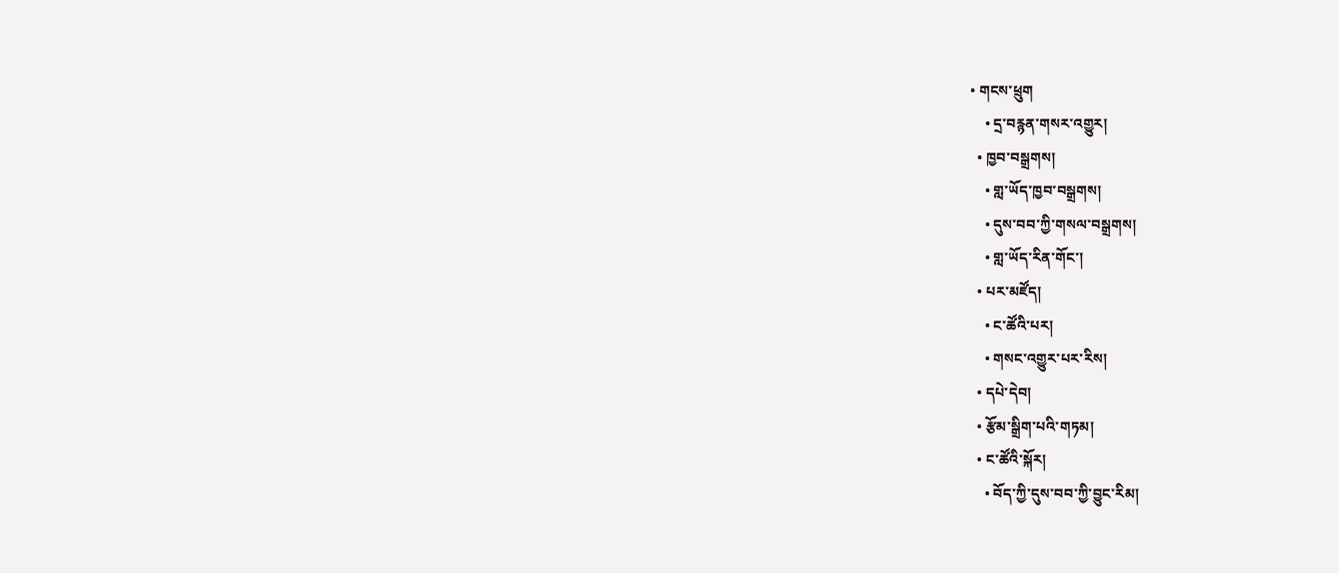• གངས་ཕྲུག
    • དྲ་བརྙན་གསར་འགྱུར།
  • ཁྱབ་བསྒྲགས།
    • གླ་ཡོད་ཁྱབ་བསྒྲགས།
    • དུས་བབ་ཀྱི་གསལ་བསྒྲགས།
    • གླ་ཡོད་རིན་གོང་།
  • པར་མཛོད།
    • ང་ཚོའི་པར།
    • གསང་འགྱུར་པར་རིས།
  • དཔེ་དེབ།
  • རྩོམ་སྒྲིག་པའི་གཏམ།
  • ང་ཚོའི་སྐོར།
    • བོད་ཀྱི་དུས་བབ་ཀྱི་བྱུང་རིམ།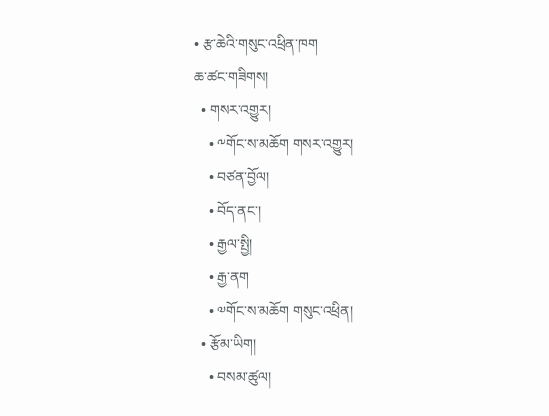• རྩ་ཆེའི་གསུང་འཕྲིན་ཁག
ཆ་ཚང་གཟིགས།
  • གསར་འགྱུར།
    • ༸གོང་ས་མཆོག གསར་འགྱུར།
    • བཙན་བྱོལ།
    • བོད་ནང་།
    • རྒྱལ་སྤྱི།
    • རྒྱ་ནག
    • ༧གོང་ས་མཆོག གསུང་འཕྲིན།
  • རྩོམ་ཡིག།
    • བསམ་ཚུལ།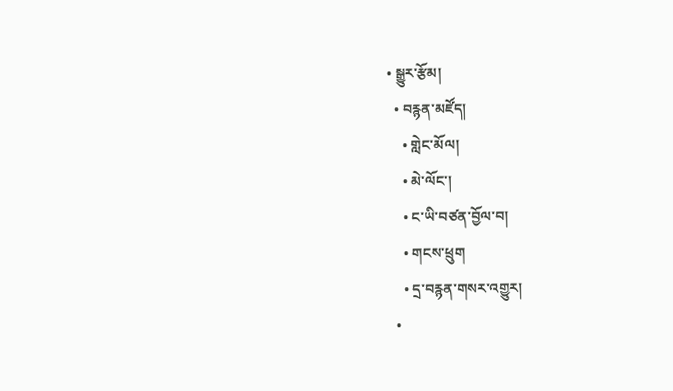• སྒྱུར་རྩོམ།
  • བརྙན་མཛོད།
    • གླེང་མོལ།
    • མེ་ལོང་།
    • ང་ཡི་བཙན་བྱོལ་བ།
    • གངས་ཕྲུག
    • དྲ་བརྙན་གསར་འགྱུར།
  •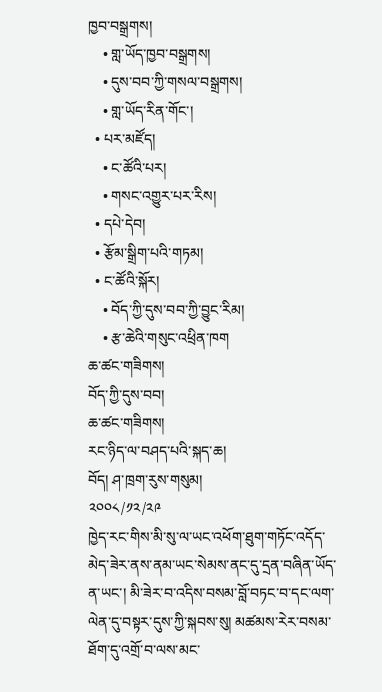ཁྱབ་བསྒྲགས།
    • གླ་ཡོད་ཁྱབ་བསྒྲགས།
    • དུས་བབ་ཀྱི་གསལ་བསྒྲགས།
    • གླ་ཡོད་རིན་གོང་།
  • པར་མཛོད།
    • ང་ཚོའི་པར།
    • གསང་འགྱུར་པར་རིས།
  • དཔེ་དེབ།
  • རྩོམ་སྒྲིག་པའི་གཏམ།
  • ང་ཚོའི་སྐོར།
    • བོད་ཀྱི་དུས་བབ་ཀྱི་བྱུང་རིམ།
    • རྩ་ཆེའི་གསུང་འཕྲིན་ཁག
ཆ་ཚང་གཟིགས།
བོད་ཀྱི་དུས་བབ།
ཆ་ཚང་གཟིགས།
རང་ཉིད་ལ་བཤད་པའི་སྐད་ཆ།
བོད། ཤ་ཁྲག་རུས་གསུམ།
༢༠༠༨/༡༢/༢༩
ཁྱེད་རང་གིས་མི་སུ་ལ་ཡང་འཕོག་ཐུག་གཏོང་འདོད་མེད་ཟེར་ནས་ནམ་ཡང་སེམས་ནང་དུ་དྲན་བཞིན་ཡོད་ན་ཡང་། མི་ཟེར་བ་འདིས་བསམ་བློ་བཏང་བ་དང་ལག་ལེན་དུ་བསྟར་དུས་ཀྱི་སྐབས་སུ། མཚམས་རེར་བསམ་ཐོག་དུ་འགྲོ་བ་ལས་མང་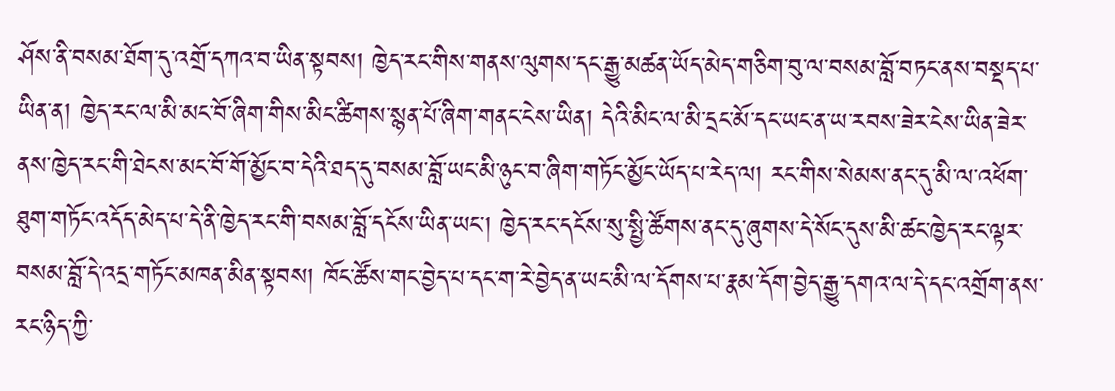ཤོས་ནི་བསམ་ཐོག་དུ་འགྲོ་དཀའ་བ་ཡིན་སྟབས། ཁྱེད་རང་གིས་གནས་ལུགས་དང་རྒྱུ་མཚན་ཡོད་མེད་གཅིག་བུ་ལ་བསམ་བློ་བཏང་ནས་བསྡད་པ་ཡིན་ན། ཁྱེད་རང་ལ་མི་མང་བོ་ཞིག་གིས་མིང་ཚིགས་སྙན་པོ་ཞིག་གནང་ངེས་ཡིན། དེའི་མིང་ལ་མི་དྲང་མོ་དང་ཡང་ན་ཡ་རབས་ཟེར་ངེས་ཡིན་ཟེར་ནས་ཁྱེད་རང་གི་ཐེངས་མང་བོ་གོ་མྱོང་བ་དེའི་ཐད་དུ་བསམ་བློ་ཡང་མི་ཉུང་བ་ཞིག་གཏོང་མྱོང་ཡོད་པ་རེད་ལ། རང་གིས་སེམས་ནང་དུ་མི་ལ་འཕོག་ཐུག་གཏོང་འདོད་མེད་པ་དེ་ནི་ཁྱེད་རང་གི་བསམ་བློ་དངོས་ཡིན་ཡང་། ཁྱེད་རང་དངོས་སུ་སྤྱི་ཚོགས་ནང་དུ་ཞུགས་དེ་སོང་དུས་མི་ཚང་ཁྱེད་རང་ལྟར་བསམ་བློ་དེ་འདྲ་གཏོང་མཁན་མིན་སྟབས། ཁོང་ཚོས་གང་བྱེད་པ་དང་ག་རེ་བྱེད་ན་ཡང་མི་ལ་དོགས་པ་རྣམ་དོག་བྱེད་རྒྱུ་དགའ་ལ་དེ་དང་འགྲོག་ནས་རང་ཉིད་ཀྱི་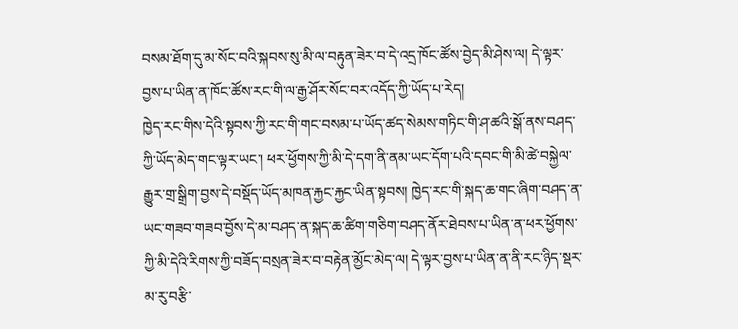བསམ་ཐོག་དུ་མ་སོང་བའི་སྐབས་སུ་མི་ལ་བརྟུན་ཟེར་བ་དེ་འདྲ་ཁོང་ཚོས་བྱེད་མི་ཤེས་ལ། དེ་ལྟར་བྱས་པ་ཡིན་ན་ཁོང་ཚོས་རང་གི་ལ་རྒྱ་ཤོར་སོང་བར་འདོད་ཀྱི་ཡོད་པ་རེད།
ཁྱེད་རང་གིས་དེའི་སྟབས་ཀྱི་རང་གི་གང་བསམ་པ་ཡོད་ཚད་སེམས་གཏིང་གི་ཤ་ཚའི་སྒོ་ནས་བཤད་ཀྱི་ཡོད་མེད་གང་ལྟར་ཡང་། ཕར་ཕྱོགས་ཀྱི་མི་དེ་དག་ནི་ནམ་ཡང་དོག་པའི་དབང་གི་མི་ཚེ་བསྐྱེལ་རྒྱུར་གྲ་སྒྲིག་བྱས་དེ་བསྡོད་ཡོད་མཁན་རྐྱང་རྐྱང་ཡིན་སྟབས། ཁྱེད་རང་གི་སྐད་ཆ་གང་ཞིག་བཤད་ན་ཡང་གཟབ་གཟབ་བྱོས་དེ་མ་བཤད་ན་སྐད་ཆ་ཚིག་གཅིག་བཤད་ནོར་ཐེབས་པ་ཡིན་ན་ཕར་ཕྱོགས་ཀྱི་མི་དེའི་རིགས་ཀྱི་བཟོད་བསྲན་ཟེར་བ་བརྟེན་མྱོང་མེད་ལ། དེ་ལྟར་བྱས་པ་ཡིན་ན་ནི་རང་ཉིད་སྡར་མ་རུ་བརྩི་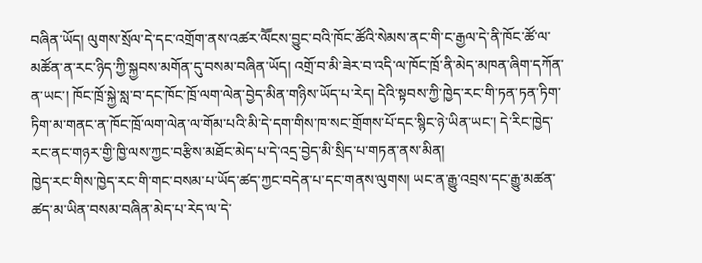བཞིན་ཡོད། ལུགས་སྲོལ་དེ་དང་འགྲོག་ནས་འཚར་ལཽངས་བྱུང་བའི་ཁོང་ཚོའི་སེམས་ནང་གི་ང་རྒྱལ་དེ་ནི་ཁོང་ཚོ་ལ་མཚོན་ན་རང་ཉིད་ཀྱི་སྐྱབས་མགོན་དུ་བསམ་བཞིན་ཡོད། འགྲོ་བ་མི་ཟེར་བ་འདི་ལ་ཁོང་ཁྲོ་ནི་མེད་མཁན་ཞིག་དཀོན་ན་ཡང་། ཁོང་ཁྲོ་སྐྱེ་སླ་བ་དང་ཁོང་ཁྲོ་ལག་ལེན་བྱེད་མིན་གཉིས་ཡོད་པ་རེད། དེའི་སྟབས་ཀྱི་ཁྱེད་རང་གི་ཏན་ཏན་ཏིག་ཏིག་མ་གནང་ན་ཁོང་ཁྲོ་ལག་ལེན་ལ་གོམ་པའི་མི་དེ་དག་གིས་ཁ་སང་གྲོགས་པོ་དང་སྙིང་ཉེ་ཡིན་ཡང་། དེ་རིང་ཁྱེད་རང་ནང་གཉར་གྱི་ཁྱི་ལས་ཀྱང་བརྩིས་མཐོང་མེད་པ་དེ་འདྲ་བྱེད་མི་སྲིད་པ་གཏན་ནས་མིན།
ཁྱེད་རང་གིས་ཁྱེད་རང་གི་གང་བསམ་པ་ཡོད་ཚད་ཀྱང་བདེན་པ་དང་གནས་ལུགས། ཡང་ན་རྒྱུ་འབྲས་དང་རྒྱུ་མཚན་ཚད་མ་ཡིན་བསམ་བཞིན་མེད་པ་རེད་ལ་དེ་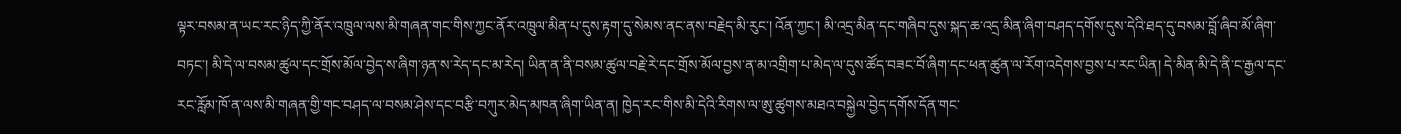ལྟར་བསམ་ན་ཡང་རང་ཉིད་ཀྱི་ནོར་འཁྲུལ་ལས་མི་གཞན་གང་གིས་ཀྱང་ནོར་འཁྲུལ་མིན་པ་དུས་རྟག་དུ་སེམས་ནང་ནས་བརྗེད་མི་རུང་། འོན་ཀྱང་། མི་འདྲ་མིན་དང་གཞིབ་དུས་སྐད་ཆ་འདྲ་མིན་ཞིག་བཤད་དགོས་དུས་དེའི་ཐད་དུ་བསམ་བློ་ཞིབ་མོ་ཞིག་བཏང་། མི་དེ་ལ་བསམ་ཚུལ་དང་གྲོས་མོལ་བྱེད་ས་ཞིག་ཉན་ས་རེད་དང་མ་རེད། ཡིན་ན་ནི་བསམ་ཚུལ་བརྗེ་རེ་དང་གྲོས་མོལ་བྱས་ན་མ་འགྲིག་པ་མེད་ལ་དུས་ཚོད་བཟང་བོ་ཞིག་དང་ཕན་ཚུན་ལ་རོག་འདེགས་བྱས་པ་རང་ཡིན། དེ་མིན་མི་དེ་ནི་ང་རྒྱལ་དང་རང་རློམ་ཁོ་ན་ལས་མི་གཞན་གྱི་གང་བཤད་ལ་བསམ་ཤེས་དང་བརྩི་བཀུར་མེད་མཁན་ཞིག་ཡིན་ན། ཁྱེད་རང་གིས་མི་དེའི་རིགས་ལ་ཨུ་ཚུགས་མཐའ་བསྐྱེལ་བྱེད་དགོས་དོན་གང་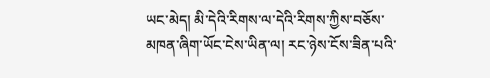ཡང་མེད། མི་དེའི་རིགས་ལ་དེའི་རིགས་ཀྱིས་བཅོས་མཁན་ཞིག་ཡོང་ངེས་ཡིན་ལ། རང་ཉེས་ངོས་ཟིན་པའི་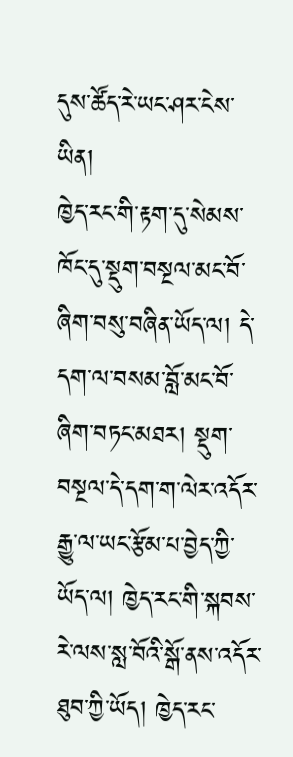དུས་ཚོད་རེ་ཡང་ཤར་ངེས་ཡིན།
ཁྱེད་རང་གི་རྟག་དུ་སེམས་ཁོང་དུ་སྡུག་བསྔལ་མང་བོ་ཞིག་བསུ་བཞིན་ཡོད་ལ། དེ་དག་ལ་བསམ་བློ་མང་བོ་ཞིག་བཏང་མཐར། སྡུག་བསྔལ་དེ་དག་ག་ལེར་འདོར་རྒྱུ་ལ་ཡང་རྩོམ་པ་བྱེད་ཀྱི་ཡོད་ལ། ཁྱེད་རང་གི་སྐབས་རེ་ལས་སླ་བོའི་སྒོ་ནས་འདོར་ཐུབ་ཀྱི་ཡོད། ཁྱེད་རང་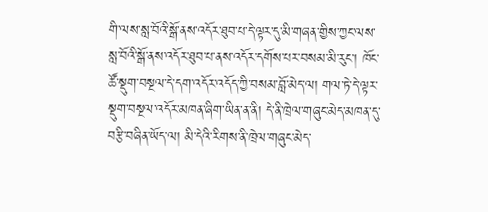གི་ལས་སླ་བོའི་སྒོ་ནས་འདོར་ཐུབ་པ་དེ་ལྟར་དུ་མི་གཞན་གྱིས་ཀྱང་ལས་སླ་བོའི་སྒོ་ནས་འདོར་ཐུབ་པ་ནས་འདོར་དགོས་པར་བསམ་མི་རུང་། ཁོང་ཚོ་སྡུག་བསྔལ་དེ་དག་འདོར་འདོད་ཀྱི་བསམ་བློ་མེད་ལ། གལ་ཏེ་དེ་ལྟར་སྡུག་བསྔལ་འདོར་མཁན་ཞིག་ཡིན་ན་ནི། དེ་ནི་ཁྲེལ་གཞུང་མེད་མཁན་དུ་བརྩི་བཞིན་ཡོད་ལ། མི་དེའི་རིགས་ནི་ཁྲེལ་གཞུང་མེད་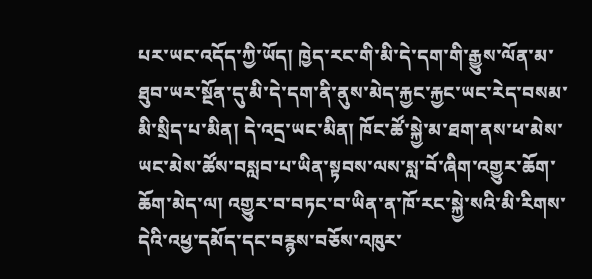པར་ཡང་འདོད་ཀྱི་ཡོད། ཁྱེད་རང་གི་མི་དེ་དག་གི་རྒྱུས་ལོན་མ་ཐུབ་ཡར་སྔོན་དུ་མི་དེ་དག་ནི་ནུས་མེད་རྐྱང་རྐྱང་ཡང་རེད་བསམ་མི་སྲིད་པ་མིན། དེ་འདྲ་ཡང་མིན། ཁོང་ཚོ་སྐྱེ་མ་ཐག་ནས་ཕ་མེས་ཡང་མེས་ཚོས་བསླབ་པ་ཡིན་སྟབས་ལས་སླ་བོ་ཞིག་འགྱུར་ཆོག་ཆོག་མེད་ལ། འགྱུར་བ་བཏང་བ་ཡིན་ན་ཁོ་རང་སྐྱེ་སའི་མི་རིགས་དེའི་འཕྱ་དམོད་དང་བརྙས་བཅོས་འཁུར་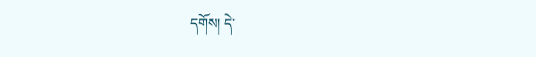དགོས། དེ་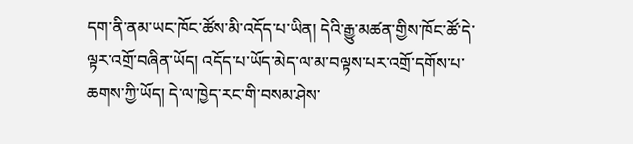དག་ནི་ནམ་ཡང་ཁོང་ཚོས་མི་འདོད་པ་ཡིན། དེའི་རྒྱུ་མཚན་གྱིས་ཁོང་ཚོ་དེ་ལྟར་འགྲོ་བཞིན་ཡོད། འདོད་པ་ཡོད་མེད་ལ་མ་བལྟས་པར་འགྲོ་དགོས་པ་ཆགས་ཀྱི་ཡོད། དེ་ལ་ཁྱེད་རང་གི་བསམ་ཤེས་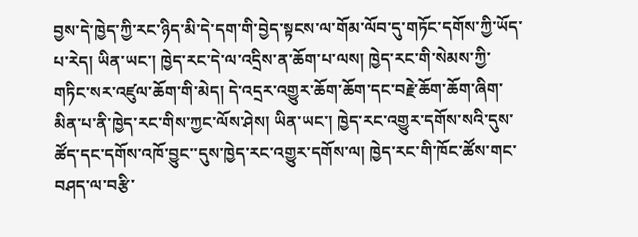བྱས་དེ་ཁྱེད་ཀྱི་རང་ཉིད་མི་དེ་དག་གི་བྱེད་སྟངས་ལ་གོམ་ལོབ་དུ་གཏོང་དགོས་ཀྱི་ཡོད་པ་རེད། ཡིན་ཡང་། ཁྱེད་རང་དེ་ལ་འདྲིས་ན་ཆོག་པ་ལས། ཁྱེད་རང་གི་སེམས་ཀྱི་གཏིང་སར་འཛུལ་ཆོག་གི་མེད། དེ་འདྲར་འགྱུར་ཆོག་ཆོག་དང་བརྗེ་ཆོག་ཆོག་ཞིག་མིན་པ་ནི་ཁྱེད་རང་གིས་ཀྱང་ལོས་ཤེས། ཡིན་ཡང་། ཁྱེད་རང་འགྱུར་དགོས་སའི་དུས་ཚོད་དང་དགོས་འཁོ་བྱུང་་དུས་ཁྱེད་རང་འགྱུར་དགོས་ལ། ཁྱེད་རང་གི་ཁོང་ཚོས་གང་བཤད་ལ་བརྩི་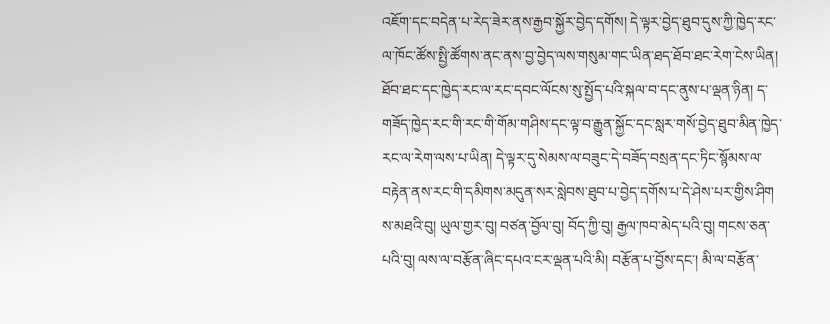འཇོག་དང་བདེན་པ་རེད་ཟེར་ནས་རྒྱབ་སྐྱོར་བྱེད་དགོས། དེ་ལྟར་བྱེད་ཐུབ་དུས་ཀྱི་ཁྱེད་རང་ལ་ཁོང་ཚོས་སྤྱི་ཚོགས་ནང་ནས་བྱ་བྱེད་ལས་གསུམ་གང་ཡིན་ཐད་ཐོབ་ཐང་རེག་ངེས་ཡིན། ཐོབ་ཐང་དང་ཁྱེད་རང་ལ་རང་དབང་ལོངས་སུ་སྤྱོད་པའི་སྐལ་བ་དང་ནུས་པ་ལྡན་ཉིན། ད་གཟོད་ཁྱེད་རང་གི་རང་གི་གོམ་གཤིས་དང་ལྟ་བ་རྒྱུན་སྐྱོང་དང་སླར་གསོ་བྱེད་ཐུབ་མིན་ཁྱེད་རང་ལ་རེག་ལས་པ་ཡིན། དེ་ལྟར་དུ་སེམས་ལ་བཟུང་དེ་བཟོད་བསྲན་དང་ཏིང་སྙོམས་ལ་བརྟེན་ནས་རང་གི་དམིགས་མདུན་སར་སླེབས་ཐུབ་པ་བྱེད་དགོས་པ་དེ་ཤེས་པར་གྱིས་ཤིག ས་མཐའི་བུ། ཡུལ་གྱར་བུ། བཙན་བྱོལ་བུ། བོད་ཀྱི་བུ། རྒྱལ་ཁབ་མེད་པའི་བུ། གངས་ཅན་པའི་བུ། ལས་ལ་བརྩོན་ཞིང་དཔའ་ངར་ལྡན་པའི་མི། བརྩོན་པ་བྱོས་དང་། མི་ལ་བརྩོན་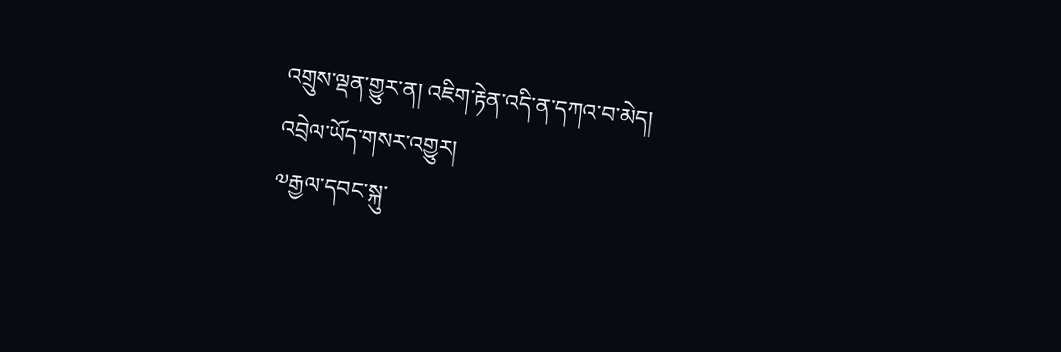འགྲུས་ལྡན་གྱུར་ན། འཇིག་རྟེན་འདི་ན་དཀའ་བ་མེད།
འབྲེལ་ཡོད་གསར་འགྱུར།
༧རྒྱལ་དབང་སྐུ་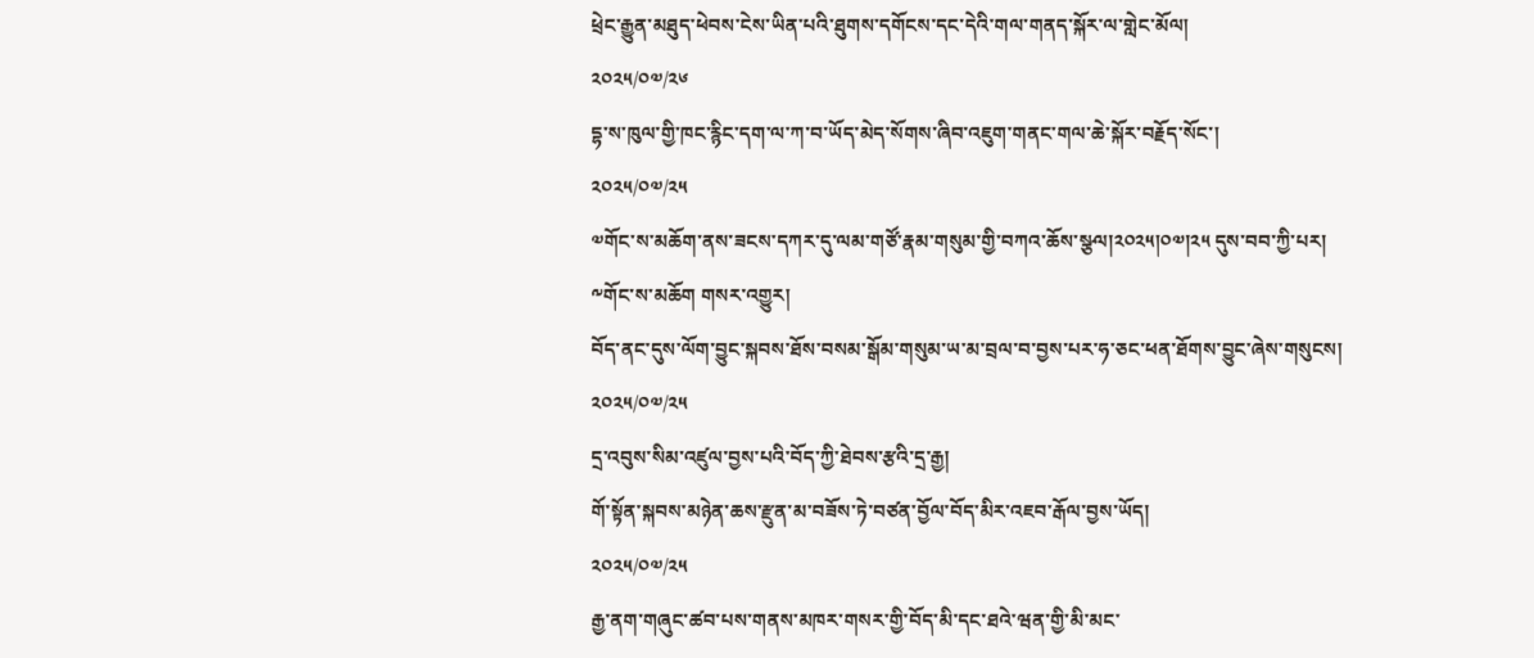ཕྲེང་རྒྱུན་མཐུད་ཕེབས་ངེས་ཡིན་པའི་ཐུགས་དགོངས་དང་དེའི་གལ་གནད་སྐོར་ལ་གླེང་མོལ།
༢༠༢༥/༠༧/༢༦
དྷ་ས་ཁུལ་གྱི་ཁང་རྙིང་དག་ལ་ཀ་བ་ཡོད་མེད་སོགས་ཞིབ་འཇུག་གནང་གལ་ཆེ་སྐོར་བརྗོད་སོང་།
༢༠༢༥/༠༧/༢༥
༧གོང་ས་མཆོག་ནས་ཟངས་དཀར་དུ་ལམ་གཙོ་རྣམ་གསུམ་གྱི་བཀའ་ཆོས་སྩལ།༢༠༢༥།༠༧།༢༥ དུས་བབ་ཀྱི་པར།
༸གོང་ས་མཆོག གསར་འགྱུར།
བོད་ནང་དུས་ལོག་བྱུང་སྐབས་ཐོས་བསམ་སྒོམ་གསུམ་ཡ་མ་བྲལ་བ་བྱས་པར་ཧ་ཅང་ཕན་ཐོགས་བྱུང་ཞེས་གསུངས།
༢༠༢༥/༠༧/༢༥
དྲ་འབུས་སིམ་འཛུལ་བྱས་པའི་བོད་ཀྱི་ཐེབས་རྩའི་དྲ་རྒྱ།
གོ་སྟོན་སྐབས་མཉེན་ཆས་རྫུན་མ་བཟོས་ཏེ་བཙན་བྱོལ་བོད་མིར་འཇབ་རྒོལ་བྱས་ཡོད།
༢༠༢༥/༠༧/༢༥
རྒྱ་ནག་གཞུང་ཚབ་པས་གནས་མཁར་གསར་གྱི་བོད་མི་དང་ཐའེ་ཝན་གྱི་མི་མང་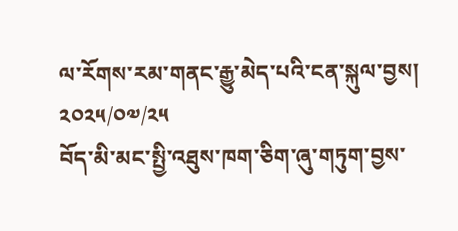ལ་རོགས་རམ་གནང་རྒྱུ་མེད་པའི་ངན་སྐུལ་བྱས།
༢༠༢༥/༠༧/༢༥
བོད་མི་མང་སྤྱི་འཐུས་ཁག་ཅིག་ཞུ་གཏུག་བྱས་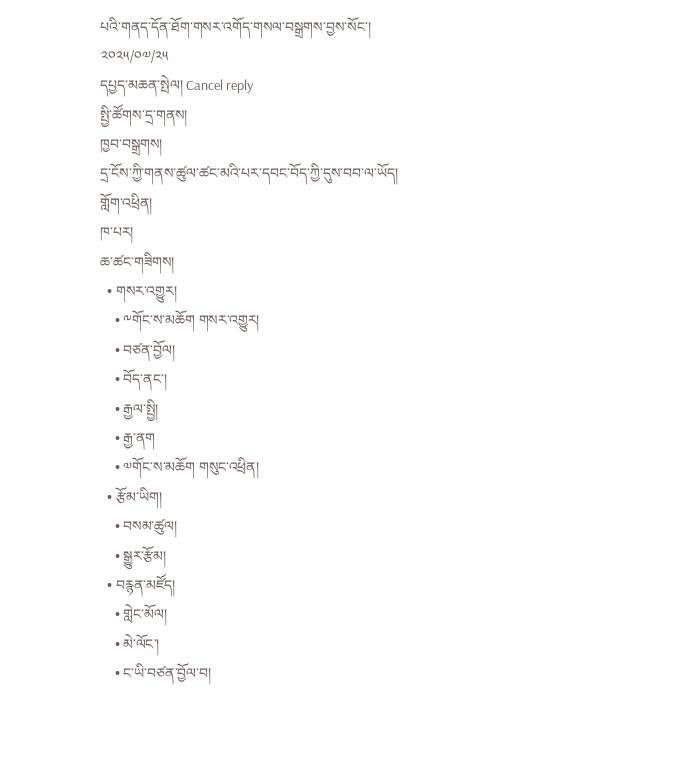པའི་གནད་དོན་ཐོག་གསར་འགོད་གསལ་བསྒྲགས་བྱས་སོང་།
༢༠༢༥/༠༧/༢༥
དཔྱད་མཆན་སྤེལ། Cancel reply
སྤྱི་ཚོགས་དྲ་གནས།
ཁྱབ་བསྒྲགས།
དྲ་ངོས་ཀྱི་གནས་ཚུལ་ཚང་མའི་པར་དབང་བོད་ཀྱི་དུས་བབ་ལ་ཡོད།
གློག་འཕྲིན།
ཁ་པར།
ཆ་ཚང་གཟིགས།
  • གསར་འགྱུར།
    • ༸གོང་ས་མཆོག གསར་འགྱུར།
    • བཙན་བྱོལ།
    • བོད་ནང་།
    • རྒྱལ་སྤྱི།
    • རྒྱ་ནག
    • ༧གོང་ས་མཆོག གསུང་འཕྲིན།
  • རྩོམ་ཡིག།
    • བསམ་ཚུལ།
    • སྒྱུར་རྩོམ།
  • བརྙན་མཛོད།
    • གླེང་མོལ།
    • མེ་ལོང་།
    • ང་ཡི་བཙན་བྱོལ་བ།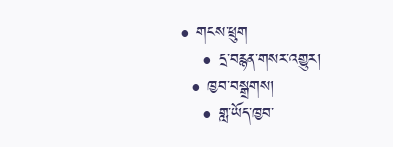• གངས་ཕྲུག
    • དྲ་བརྙན་གསར་འགྱུར།
  • ཁྱབ་བསྒྲགས།
    • གླ་ཡོད་ཁྱབ་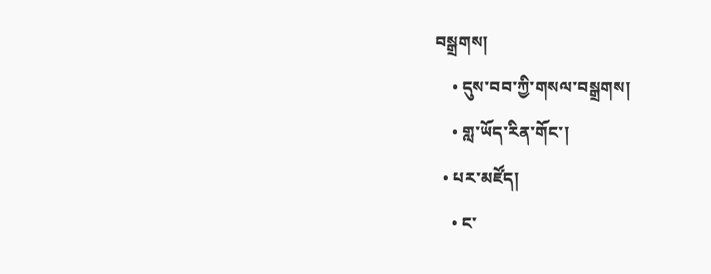བསྒྲགས།
    • དུས་བབ་ཀྱི་གསལ་བསྒྲགས།
    • གླ་ཡོད་རིན་གོང་།
  • པར་མཛོད།
    • ང་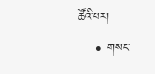ཚོའི་པར།
    • གསང་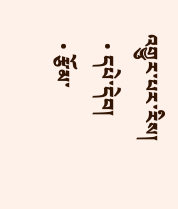འགྱུར་པར་རིས།
  • དཔེ་དེབ།
  • རྩོམ་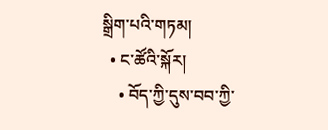སྒྲིག་པའི་གཏམ།
  • ང་ཚོའི་སྐོར།
    • བོད་ཀྱི་དུས་བབ་ཀྱི་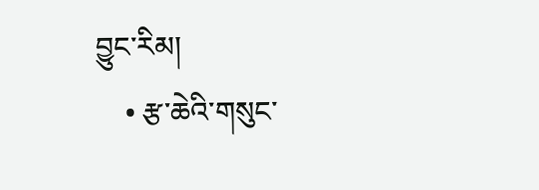བྱུང་རིམ།
    • རྩ་ཆེའི་གསུང་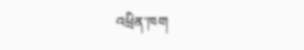འཕྲིན་ཁག